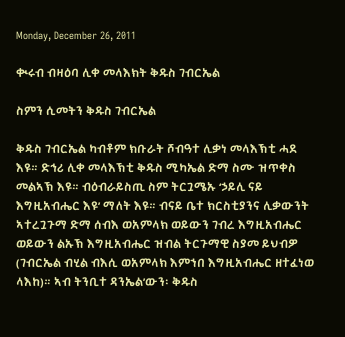Monday, December 26, 2011

ቊሩብ ብዛዕባ ሊቀ መላእክት ቅዱስ ገብርኤል

ስምን ሲመትን ቅዱስ ገብርኤል

ቅዱስ ገብርኤል ካብቶም ክቡራት ሾብዓተ ሊቃነ መላእኽቲ ሓደ እዩ። ድኅሪ ሊቀ መላእኽቲ ቅዱስ ሚካኤል ድማ ስሙ ዝጥቀስ መልኣኽ እዩ። ብዕብራይስጢ ስም ትርጓሜኡ ‘ኃይሊ ናይ እግዚአብሔር እዩ’ ማለት እዩ። ብናይ ቤተ ክርስቲያንና ሊቃውንት ኣተረጓጉማ ድማ ሰብእ ወአምላክ ወይውን ገብረ እግዚአብሔር ወይውን ልኡኽ እግዚአብሔር ዝብል ትርጉማዊ ስያመ ይህብዎ (ገብርኤል ብሂል ብእሲ ወአምላክ እምኀበ እግዚአብሔር ዘተፈነወ ላእከ)። ኣብ ትንቢተ ዳንኤል’ውን፡ ቅዱስ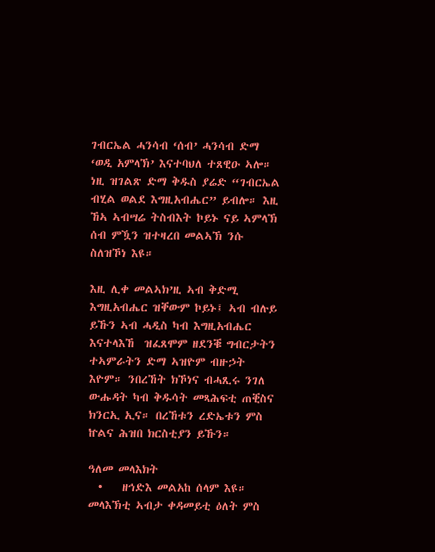ገብርኤል ሓንሳብ ‘ሰብ’ ሓንሳብ ድማ ‘ወዲ አምላኽ’ እናተባህለ ተጸዊዑ ኣሎ። ነዚ ዝገልጽ ድማ ቅዱስ ያሬድ “ገብርኤል ብሂል ወልደ እግዚአብሔር” ይብሎ። እዚ ኸኣ ኣብሣሬ ትስብእት ኮይኑ ናይ ኣምላኽ ሰብ ምዃን ዝተዛረበ መልኣኽ ንሱ ስለዝኾነ እዩ።

እዚ ሊቀ መልኣክ’ዚ ኣብ ቅድሚ እግዚአብሔር ዝቐውም ኮይኑ፤ ኣብ ብሉይ ይኹን ኣብ ሓዲስ ካብ እግዚአብሔር እናተላእኸ  ዝፈጸሞም ዘደንቑ ግብርታትን ተኣምራትን ድማ ኣዝዮም ብዙኃት እዮም። ንበረኸት ክኾነና ብሓጺሩ ንገለ ውሑዳት ካብ ቅዱሳት መጻሕፍቲ ጠቒስና ክንርኢ ኢና። በረኸቱን ረድኤቱን ምስ ኵልና ሕዝበ ክርስቲያን ይኹን።

ዓለመ መላእክት
  •    ዘኅድእ መልአከ ሰላም እዩ። መላእኽቲ ኣብታ ቀዳመይቲ ዕለት ምስ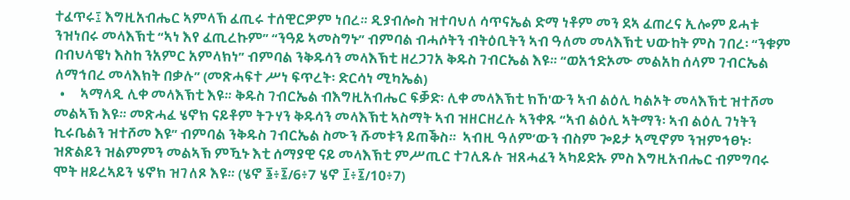ተፈጥሩ፤ እግዚአብሔር ኣምላኽ ፈጢሩ ተሰዊርዎም ነበረ። ዲያብሎስ ዝተባህለ ሳጥናኤል ድማ ነቶም መን ደኣ ፈጠረና ኢሎም ይሓቱ ንዝነበሩ መላእኽቲ “ኣነ እየ ፈጢረኩም” “ንዓይ ኣመስግኑ” ብምባል ብሓሶትን ብትዕቢትን ኣብ ዓለመ መላእኽቲ ህውከት ምስ ገበረ፡ “ንቁም በብህላዌነ እስከ ንአምር አምላክነ” ብምባል ንቅዱሳን መላእኽቲ ዘረጋገአ ቅዱስ ገብርኤል እዩ። “ወአኅድኦሙ መልአከ ሰላም ገብርኤል ለማኅበረ መላእክት በቃሉ” (መጽሓፍተ ሥነ ፍጥረት፡ ድርሳነ ሚካኤል)
  •     ኣማላዲ ሊቀ መላእኽቲ እዩ። ቅዱስ ገብርኤል ብእግዚአብሔር ፍቓድ፡ ሊቀ መላእኽቲ ክኸ'ውን ኣብ ልዕሊ ካልኦት መላእኽቲ ዝተሾመ መልኣኽ እዩ። መጽሓፈ ሄኖክ ናይቶም ትጉሃን ቅዱሳን መላእኽቲ ኣስማት ኣብ ዝዘርዘረሉ ኣንቀጹ “ኣብ ልዕሊ ኣትማን፡ ኣብ ልዕሊ ገነትን ኪሩቤልን ዝተሾመ እዩ” ብምባል ንቅዱስ ገብርኤል ስሙን ሹመቱን ይጠቕስ።  ኣብዚ ዓለም’ውን ብስም ጐይታ ኣሚኖም ንዝምኅፀኑ፡ ዝጽልይን ዝልምምን መልኣኽ ምዃኑ እቲ ሰማያዊ ናይ መላእኽቲ ምሥጢር ተገሊጹሉ ዝጸሓፈን ኣካይድኡ ምስ እግዚአብሔር ብምግባሩ ሞት ዘይረኣይን ሄኖክ ዝገለጾ እዩ። (ሄኖ ፮፥፯/6፥7 ሄኖ ፲፥፯/10፥7)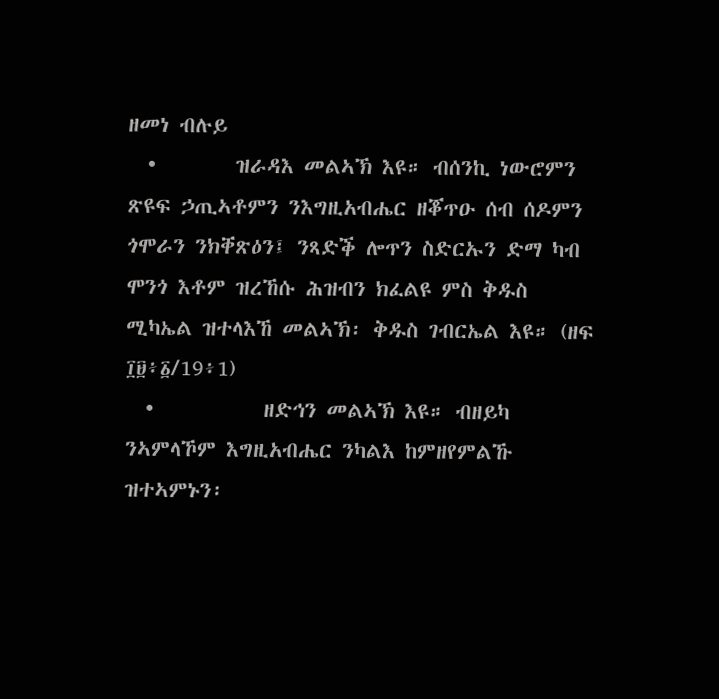ዘመነ ብሉይ
  •        ዝራዳእ መልኣኽ እዩ። ብሰንኪ ነውሮምን ጽዩፍ ኃጢኣቶምን ንእግዚአብሔር ዘቖጥዑ ሰብ ሰዶምን ጎሞራን ንክቐጽዕን፤ ንጻድቕ ሎጥን ስድርኡን ድማ ካብ ሞንጎ እቶም ዝረኸሱ ሕዝብን ክፈልዩ ምስ ቅዱስ ሚካኤል ዝተላእኸ መልኣኽ፡ ቅዱስ ገብርኤል እዩ። (ዘፍ ፲፱፥፩/19፥1)
  •           ዘድኅን መልኣኽ እዩ። ብዘይካ ንኣምላኾም እግዚአብሔር ንካልእ ከምዘየምልኹ ዝተኣምኑን፡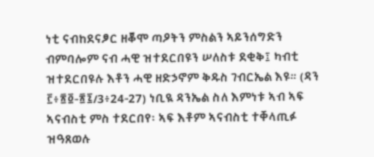ነቲ ናብከደናፆር ዘቖሞ ጣዖትን ምስልን ኣይንሰግድን ብምባሎም ናብ ሓዊ ዝተደርበዩን ሠለስቱ ደቂቅ፤ ካብቲ ዝተደርበዩሉ እቶን ሓዊ ዘድኃኖም ቅዱስ ገብርኤል እዩ። (ዳን ፫፥፳፬-፳፯/3፥24-27) ነቢዪ ዳንኤል ስለ እምነቱ ኣብ ኣፍ ኣናብስቲ ምስ ተደርበየ፡ ኣፍ እቶም ኣናብስቲ ተቐላጢፉ ዝዓጸወሉ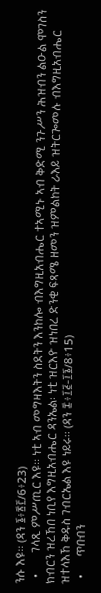ንሱ እዩ። (ዳን ፮፥፳፫/6፥23)
  •       ገላጺ ምሥጢር እዩ። ነቲ ኣብ መግዛእትን ስደትን እንከሎ ብእግዚአብሔር ተኣሚኑ ኣብ ቅድሚ ንጉሥን ሕዝብን ልዑል ሞገስን ክብርን ዝረኸበ ነቢየ እግዚአብሔር ዳንኤል፡ ነቲ ዝርእዮ ዝነበረ ድንቂ ፍጻሜ ዘመን ዝምልከት ራእይ ዝትርጐመሉ ብእግዚአብሔር ዝተላእኸ ቅዱስ ገብርኤል እዩ ነይሩ። (ዳን ፰፥፲፭-፲፮/8፥15)
  •      ጥበብን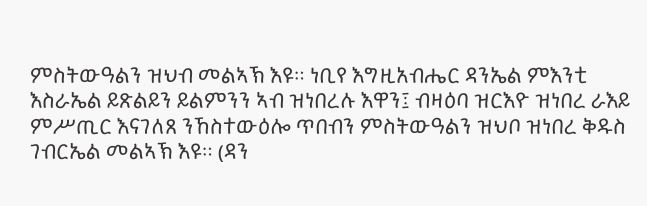ምስትውዓልን ዝህብ መልኣኽ እዩ። ነቢየ እግዚአብሔር ዳንኤል ምእንቲ እስራኤል ይጽልይን ይልምንን ኣብ ዝነበረሉ እዋን፤ ብዛዕባ ዝርእዮ ዝነበረ ራእይ ምሥጢር እናገለጸ ንኸስተውዕሎ ጥበብን ምስትውዓልን ዝህቦ ዝነበረ ቅዱስ ገብርኤል መልኣኽ እዩ። (ዳን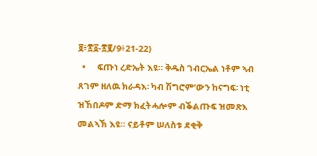፱፥፳፩-፳፪/9፥21-22)
  •      ፍጡነ ረድኤት እዩ። ቅዱስ ገብርኤል ነቶም ኣብ ጸገም ዘለዉ ክራዳእ፡ ካብ ሽግሮም’ውን ከናግፍ፡ ነቲ ዝኸበዶም ድማ ክፈትሓሎም ብቕልጡፍ ዝመጽእ መልኣኽ እዩ። ናይቶም ሠለስቱ ደቂቅ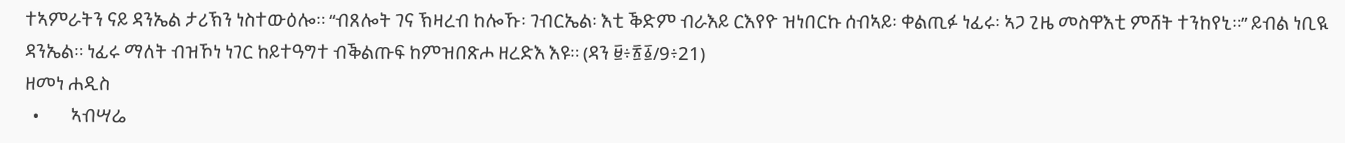ተኣምራትን ናይ ዳንኤል ታሪኽን ነስተውዕሎ። “ብጸሎት ገና ኽዛረብ ከሎኹ፡ ገብርኤል፡ እቲ ቕድም ብራእይ ርእየዮ ዝነበርኩ ሰብኣይ፡ ቀልጢፉ ነፊሩ፡ ኣጋ ጊዜ መስዋእቲ ምሸት ተንከየኒ።” ይብል ነቢዪ ዳንኤል። ነፊሩ ማለት ብዝኾነ ነገር ከይተዓግተ ብቕልጡፍ ከምዝበጽሖ ዘረድእ እዩ። (ዳን ፱፥፳፩/9፥21)
ዘመነ ሐዲስ
  •        ኣብሣሬ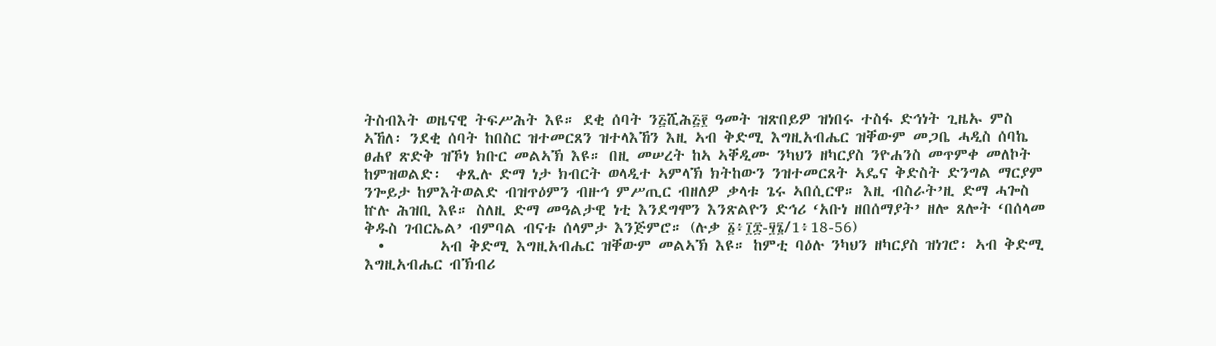ትስብእት ወዜናዊ ትፍሥሕት እዩ። ደቂ ሰባት ን፭ሺሕ፭፻ ዓመት ዝጽበይዎ ዝነበሩ ተስፋ ድኅነት ጊዜኡ ምስ ኣኸለ፡ ንደቂ ሰባት ከበስር ዝተመርጸን ዝተላእኸን እዚ ኣብ ቅድሚ እግዚአብሔር ዝቐውም መጋቤ ሓዲስ ሰባኬ ፀሐየ ጽድቅ ዝኾነ ክቡር መልኣኽ እዩ። በዚ መሠረት ከኣ ኣቐዲሙ ንካህን ዘካርያስ ንዮሐንስ መጥምቀ መለኮት ከምዝወልድ፡  ቀጺሉ ድማ ነታ ክብርት ወላዲተ ኣምላኽ ክትከውን ንዝተመርጸት ኣዴና ቅድስት ድንግል ማርያም ንጐይታ ከምእትወልድ ብዝጥዕምን ብዙኅ ምሥጢር ብዘለዎ ቃላቱ ጌሩ ኣበሲርዋ። እዚ ብስራት’ዚ ድማ ሓጐስ ኵሉ ሕዝቢ እዩ። ስለዚ ድማ መዓልታዊ ነቲ እንደግሞን እንጽልዮን ድኅሪ ‘አቡነ ዘበሰማያት’ ዘሎ ጸሎት ‘በሰላመ ቅዱስ ገብርኤል’ ብምባል ብናቱ ሰላምታ እንጅምሮ። (ሉቃ ፩፥፲፰-፶፮/1፥18-56)
  •        ኣብ ቅድሚ እግዚአብሔር ዝቐውም መልኣኽ እዩ። ከምቲ ባዕሉ ንካህን ዘካርያስ ዝነገሮ፡ ኣብ ቅድሚ እግዚአብሔር ብኽብሪ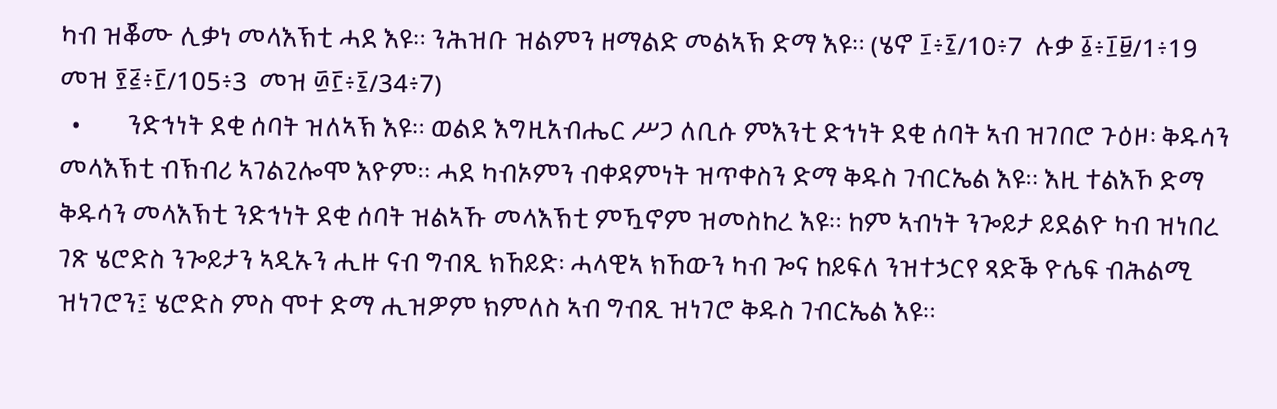ካብ ዝቖሙ ሊቃነ መላእኽቲ ሓደ እዩ። ንሕዝቡ ዝልምን ዘማልድ መልኣኽ ድማ እዩ። (ሄኖ ፲፥፯/10፥7  ሉቃ ፩፥፲፱/1፥19  መዝ ፻፭፥፫/105፥3  መዝ ፴፫፥፯/34፥7)
  •        ንድኅነት ደቂ ሰባት ዝለኣኽ እዩ። ወልደ እግዚአብሔር ሥጋ ለቢሱ ምእንቲ ድኅነት ደቂ ሰባት ኣብ ዝገበሮ ጉዕዞ፡ ቅዱሳን መላእኽቲ ብኽብሪ ኣገልጊሎሞ እዮም። ሓደ ካብኦምን ብቀዳምነት ዝጥቀስን ድማ ቅዱስ ገብርኤል እዩ። እዚ ተልእኾ ድማ ቅዱሳን መላእኽቲ ንድኅነት ደቂ ሰባት ዝልኣኹ መላእኽቲ ምዃኖም ዝመስከረ እዩ። ከም ኣብነት ንጐይታ ይደልዮ ካብ ዝነበረ ገጽ ሄሮድስ ንጐይታን ኣዲኡን ሒዙ ናብ ግብጺ ክኸይድ፡ ሓላዊኣ ክኸውን ካብ ጐና ከይፍለ ንዝተኃርየ ጻድቕ ዮሴፍ ብሕልሚ ዝነገሮን፤ ሄሮድስ ምስ ሞተ ድማ ሒዝዎም ክምለስ ኣብ ግብጺ ዝነገሮ ቅዱስ ገብርኤል እዩ።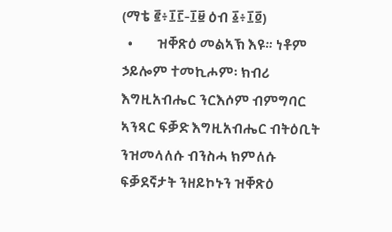(ማቴ ፪፥፲፫-፲፱ ዕብ ፩፥፲፬)
  •        ዝቐጽዕ መልኣኽ እዩ። ነቶም ኃይሎም ተመኪሖም፡ ክብሪ እግዚአብሔር ንርእሶም ብምግባር ኣንጻር ፍቓድ እግዚአብሔር ብትዕቢት ንዝመላለሱ ብንስሓ ክምለሱ ፍቓደኛታት ንዘይኮኑን ዝቐጽዕ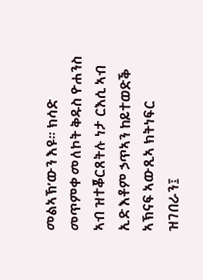መልኣኽ’ውን እዩ። ክሳድ መጥምቀ መለኮት ቅዱስ ዮሐንስ ኣብ ዝተቖርጸትሉ ነታ ርእሲ ኣብ ኢድ እቶም ኃጥኣን ከይተወድቕ ኣኽናፍ ኣውጺኣ ክትነፍር ዝገበራን፤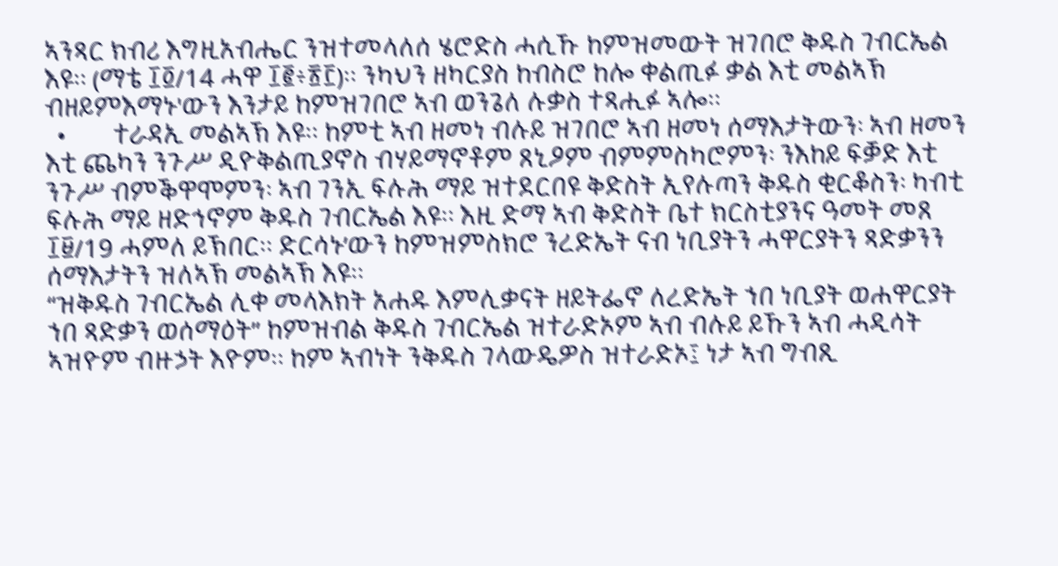ኣንጻር ክብሪ እግዚአብሔር ንዝተመላለሰ ሄሮድስ ሓሲኹ ከምዝመውት ዝገበሮ ቅዱስ ገብርኤል እዩ። (ማቴ ፲፬/14 ሓዋ ፲፪፥፳፫)። ንካህን ዘካርያስ ከብስሮ ከሎ ቀልጢፉ ቃል እቲ መልኣኽ ብዘይምእማኑ'ውን እንታይ ከምዝገበሮ ኣብ ወንጌለ ሉቃስ ተጻሒፉ ኣሎ።
  •        ተራዳኢ መልኣኽ እዩ። ከምቲ ኣብ ዘመነ ብሉይ ዝገበሮ ኣብ ዘመነ ሰማእታትውን፡ ኣብ ዘመን እቲ ጨካን ንጉሥ ዲዮቅልጢያኖስ ብሃይማኖቶም ጸኒዖም ብምምስካሮምን፡ ንእከይ ፍቓድ እቲ ንጉሥ ብምቕዋሞምን፡ ኣብ ገንኢ ፍሉሕ ማይ ዝተደርበዩ ቅድስት ኢየሉጣን ቅዱስ ቂርቆስን፡ ካብቲ ፍሉሕ ማይ ዘድኅኖም ቅዱስ ገብርኤል እዩ። እዚ ድማ ኣብ ቅድስት ቤተ ክርስቲያንና ዓመት መጸ ፲፱/19 ሓምለ ይኽበር። ድርሳኑ’ውን ከምዝምስክሮ ንረድኤት ናብ ነቢያትን ሓዋርያትን ጻድቃንን ሰማእታትን ዝለኣኽ መልኣኽ እዩ።
“ዝቅዱስ ገብርኤል ሊቀ መላእክት አሐዱ እምሊቃናት ዘይትፌኖ ለረድኤት ኀበ ነቢያት ወሐዋርያት ኀበ ጻድቃን ወሰማዕት” ከምዝብል ቅዱስ ገብርኤል ዝተራድኦም ኣብ ብሉይ ይኹን ኣብ ሓዲሳት ኣዝዮም ብዙኃት እዮም። ከም ኣብነት ንቅዱስ ገላውዴዎስ ዝተራድኦ፤ ነታ ኣብ ግብጺ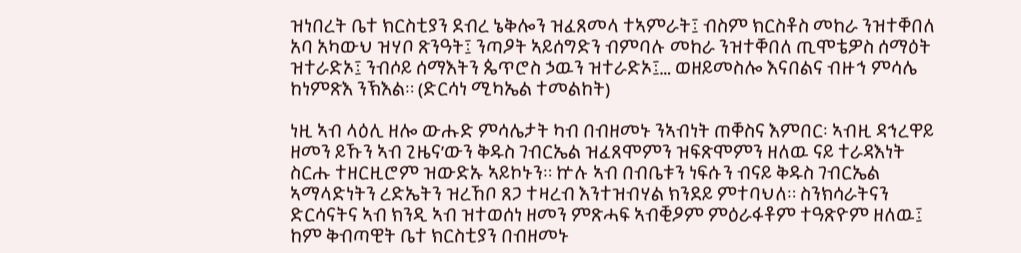ዝነበረት ቤተ ክርስቲያን ደብረ ኔቅሎን ዝፈጸመላ ተኣምራት፤ ብስም ክርስቶስ መከራ ንዝተቐበለ አባ አካውህ ዝሃቦ ጽንዓት፤ ንጣዖት ኣይሰግድን ብምባሉ መከራ ንዝተቐበለ ጢሞቴዎስ ሰማዕት ዝተራድኦ፤ ንብሶይ ሰማእትን ጴጥሮስ ኃዉን ዝተራድኦ፤… ወዘይመስሎ እናበልና ብዙኅ ምሳሌ ከነምጽእ ንኽእል። (ድርሳነ ሚካኤል ተመልከት)

ነዚ ኣብ ላዕሊ ዘሎ ውሑድ ምሳሌታት ካብ በብዘመኑ ንኣብነት ጠቐስና እምበር፡ ኣብዚ ዳኅረዋይ ዘመን ይኹን ኣብ ጊዜና’ውን ቅዱስ ገብርኤል ዝፈጸሞምን ዝፍጽሞምን ዘለዉ ናይ ተራዳእነት ስርሑ ተዘርዚሮም ዝውድኡ ኣይኮኑን። ኵሉ ኣብ በብቤቱን ነፍሱን ብናይ ቅዱስ ገብርኤል ኣማላድነትን ረድኤትን ዝረኸቦ ጸጋ ተዛረብ እንተዝብሃል ክንደይ ምተባህለ። ስንክሳራትናን ድርሳናትና ኣብ ክንዲ ኣብ ዝተወሰነ ዘመን ምጽሓፍ ኣብቒዖም ምዕራፋቶም ተዓጽዮም ዘለዉ፤ ከም ቅብጣዊት ቤተ ክርስቲያን በብዘመኑ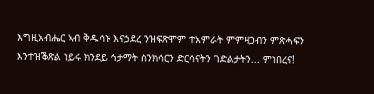እግዚአብሔር ኣብ ቅዱሳኑ እናኃደረ ንዝፍጽሞም ተአምራት ምምዛጋብን ምጽሓፍን እንተዝቕጽል ነይሩ ክንደይ ኅታማት ስንክሳርን ድርሳናትን ገድልታትን... ምነበረና!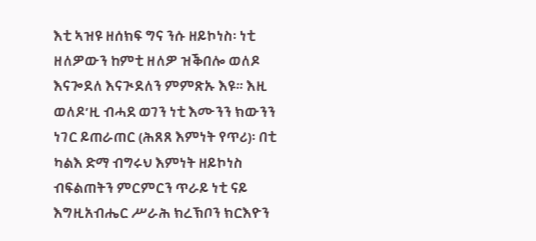እቲ ኣዝዩ ዘሰክፍ ግና ንሱ ዘይኮነስ፡ ነቲ ዘለዎውን ከምቲ ዘለዎ ዝቕበሎ ወለዶ እናጐደለ እናጒደለን ምምጽኡ እዩ። እዚ ወለዶ’ዚ ብሓደ ወገን ነቲ እሙንን ክውንን ነገር ይጠራጠር (ሕጸጸ እምነት የጥሪ)፡ በቲ ካልእ ድማ ብግሩህ እምነት ዘይኮነስ ብፍልጠትን ምርምርን ጥራይ ነቲ ናይ እግዚአብሔር ሥራሕ ክረኽቦን ክርእዮን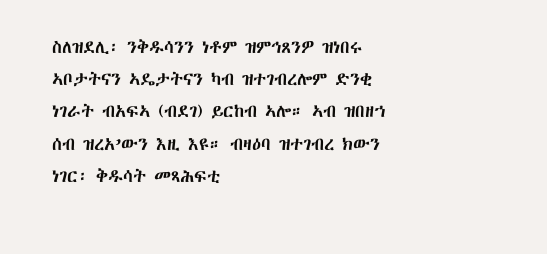ስለዝደሊ፡ ንቅዱሳንን ነቶም ዝምኅጸንዎ ዝነበሩ ኣቦታትናን ኣዴታትናን ካብ ዝተገብረሎም ድንቂ ነገራት ብአፍኣ (ብደገ) ይርከብ ኣሎ። ኣብ ዝበዘኀ ሰብ ዝረአ’ውን እዚ እዩ። ብዛዕባ ዝተገብረ ክውን ነገር፡ ቅዱሳት መጻሕፍቲ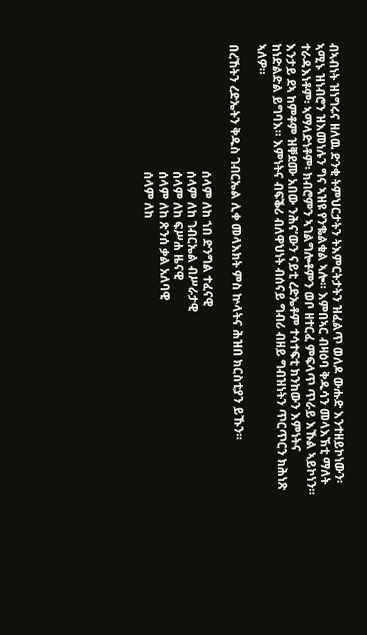ብኣብነት ዝነግሩና ዘለዉ ድንቂ ትምህርታትን ትእምርትታትን ዝፈልጥ ወለዶ ውሑድ እንተዘይኮነውን፡ ኣሚኑ ዝነብሮን ዝእመነሉን ግና ኣዝዩ የንቈልቁል ኣሎ። እምበኣር ብዛዕባ ቅዱሳን መላእኽቲ ማለት ተራዳእነቶም፡ ኣማላድነቶም፡ ክብሮምን ኣገልግሎቶምን ወቦ ዘተርፈ ምፍላጥ ጥራይ እኹል ኣይኮነን። እንታይ ደኣ ከምቶም ዝቐደሙ አበው ንሕና’ውን ናይቲ ረድኤቶም ተሳተፍቲ ክንከውን እምነትና ከነድልድል ይግባእ። እምነትና ብፍቕሪ ብለዋህነት ብሰናይ ግብሪ ብዘይ ግብዝነትን ጥርጥርን ክሕነጽ ኣለዎ።

በረኸትን ረድኤትን ቅዱስ ገብርኤል ሊቀ መላእክት ምስ ኵላትና ሕዝበ ክርስቲያን ይኹን።

                                          ሰላም ለከ ኀበ ድንግል ተፈናዊ
                                          ሰላም ለከ ገብርኤል ብሥራታዊ
                                          ሰላም ለከ ፍሥሐ ዜናዊ
                                          ሰላም ለከ ጽንሰ ቃል አለባዊ
                                          ሰላም ለከ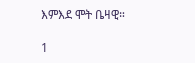እምእደ ሞት ቤዛዊ።

1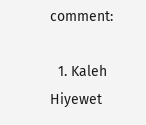comment:

  1. Kaleh Hiyewet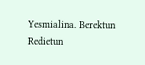Yesmialina. Berektun Redietun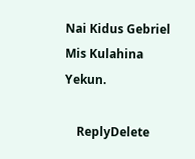Nai Kidus Gebriel Mis Kulahina Yekun.

    ReplyDelete